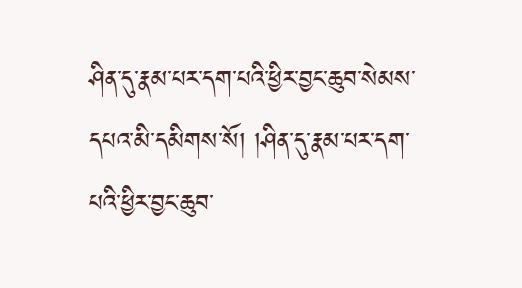ཤིན་དུ་རྣམ་པར་དག་པའི་ཕྱིར་བྱང་ཆུབ་སེམས་དཔའ་མི་དམིགས་སོ། །ཤིན་དུ་རྣམ་པར་དག་པའི་ཕྱིར་བྱང་ཆུབ་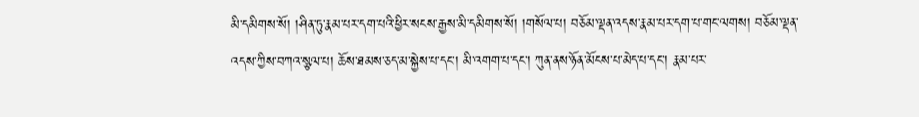མི་དམིགས་སོ། །ཤིན་ཏུ་རྣམ་པར་དག་པའི་ཕྱིར་སངས་རྒྱས་མི་དམིགས་སོ། །གསོལ་པ། བཅོམ་ལྡན་འདས་རྣམ་པར་དག་པ་གང་ལགས། བཅོམ་ལྡན་འདས་ཀྱིས་བཀའ་སྩལ་པ། ཆོས་ཐམས་ཅད་མ་སྐྱེས་པ་དང་། མི་འགག་པ་དང་། ཀུན་ནས་ཉོན་མོངས་པ་མེད་པ་དང་། རྣམ་པར་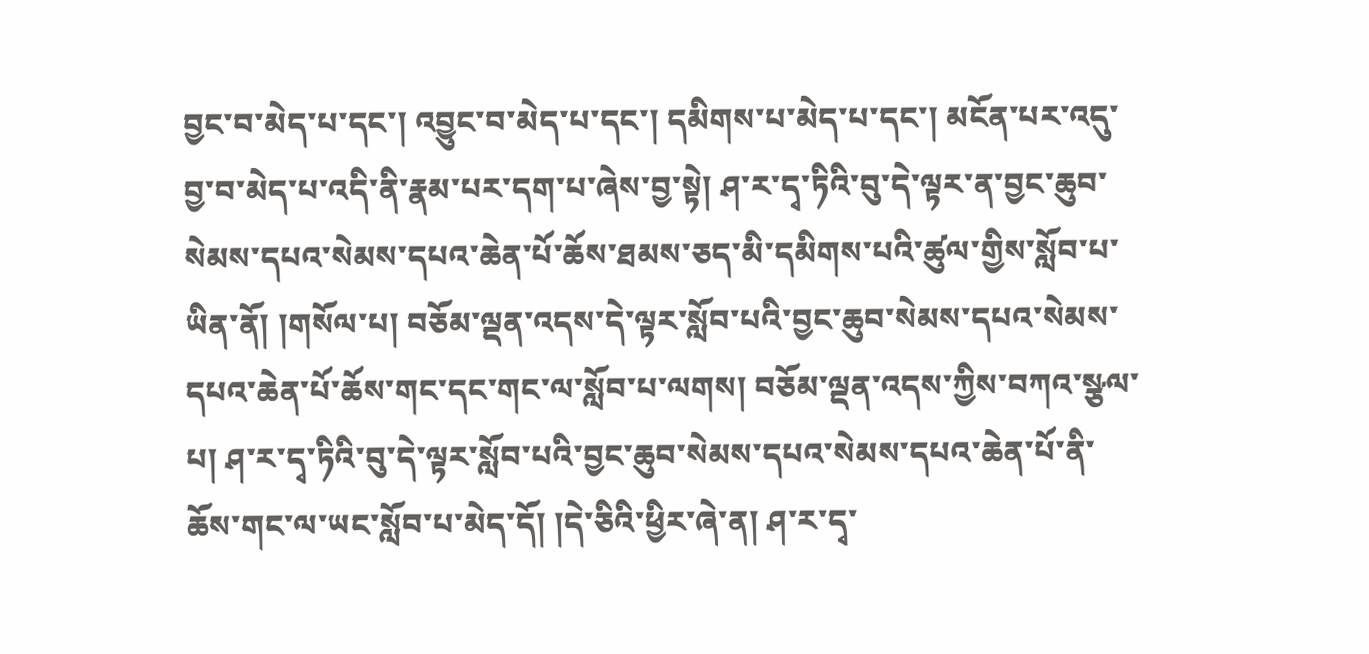བྱང་བ་མེད་པ་དང་། འབྱུང་བ་མེད་པ་དང་། དམིགས་པ་མེད་པ་དང་། མངོན་པར་འདུ་བྱ་བ་མེད་པ་འདི་ནི་རྣམ་པར་དག་པ་ཞེས་བྱ་སྟེ། ཤ་ར་དྭ་ཏིའི་བུ་དེ་ལྟར་ན་བྱང་ཆུབ་སེམས་དཔའ་སེམས་དཔའ་ཆེན་པོ་ཆོས་ཐམས་ཅད་མི་དམིགས་པའི་ཚུལ་གྱིས་སློབ་པ་ཡིན་ནོ། །གསོལ་པ། བཅོམ་ལྡན་འདས་དེ་ལྟར་སློབ་པའི་བྱང་ཆུབ་སེམས་དཔའ་སེམས་དཔའ་ཆེན་པོ་ཆོས་གང་དང་གང་ལ་སློབ་པ་ལགས། བཅོམ་ལྡན་འདས་ཀྱིས་བཀའ་སྩལ་པ། ཤ་ར་དྭ་ཏིའི་བུ་དེ་ལྟར་སློབ་པའི་བྱང་ཆུབ་སེམས་དཔའ་སེམས་དཔའ་ཆེན་པོ་ནི་ཆོས་གང་ལ་ཡང་སློབ་པ་མེད་དོ། །དེ་ཅིའི་ཕྱིར་ཞེ་ན། ཤ་ར་དྭ་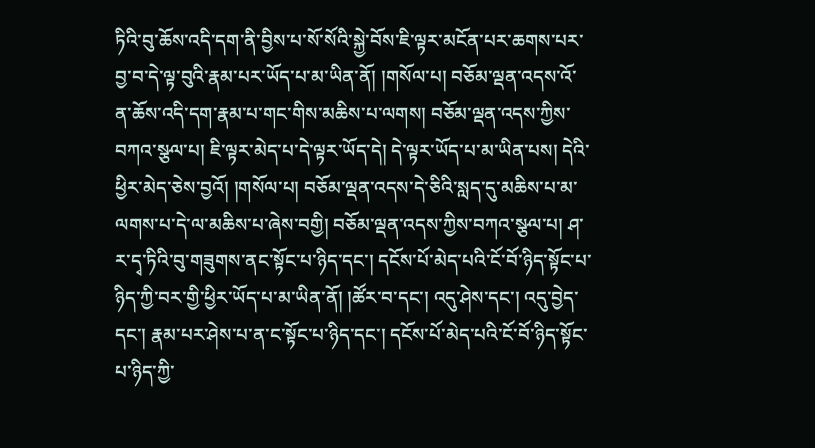ཏིའི་བུ་ཆོས་འདི་དག་ནི་བྱིས་པ་སོ་སོའི་སྐྱེ་བོས་ཇི་ལྟར་མངོན་པར་ཆགས་པར་བྱ་བ་དེ་ལྟ་བུའི་རྣམ་པར་ཡོད་པ་མ་ཡིན་ནོ། །གསོལ་པ། བཅོམ་ལྡན་འདས་འོ་ན་ཆོས་འདི་དག་རྣམ་པ་གང་གིས་མཆིས་པ་ལགས། བཅོམ་ལྡན་འདས་ཀྱིས་བཀའ་སྩལ་པ། ཇི་ལྟར་མེད་པ་དེ་ལྟར་ཡོད་དེ། དེ་ལྟར་ཡོད་པ་མ་ཡིན་པས། དེའི་ཕྱིར་མེད་ཅེས་བྱའོ། །གསོལ་པ། བཅོམ་ལྡན་འདས་དེ་ཅིའི་སླད་དུ་མཆིས་པ་མ་ལགས་པ་དེ་ལ་མཆིས་པ་ཞེས་བགྱི། བཅོམ་ལྡན་འདས་ཀྱིས་བཀའ་སྩལ་པ། ཤ་ར་དྭ་ཏིའི་བུ་གཟུགས་ནང་སྟོང་པ་ཉིད་དང་། དངོས་པོ་མེད་པའི་ངོ་བོ་ཉིད་སྟོང་པ་ཉིད་ཀྱི་བར་གྱི་ཕྱིར་ཡོད་པ་མ་ཡིན་ནོ། །ཚོར་བ་དང་། འདུ་ཤེས་དང་། འདུ་བྱེད་དང་། རྣམ་པར་ཤེས་པ་ན་ང་སྟོང་པ་ཉིད་དང་། དངོས་པོ་མེད་པའི་ངོ་བོ་ཉིད་སྟོང་པ་ཉིད་ཀྱི་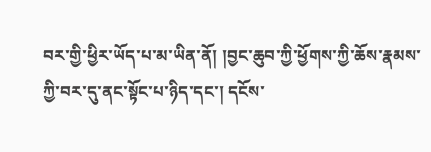བར་གྱི་ཕྱིར་ཡོད་པ་མ་ཡིན་ནོ། །བྱང་ཆུབ་ཀྱི་ཕྱོགས་ཀྱི་ཆོས་རྣམས་ཀྱི་བར་དུ་ནང་སྟོང་པ་ཉིད་དང་། དངོས་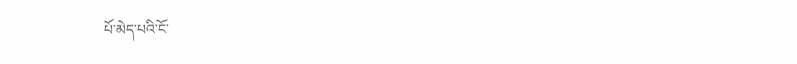པོ་མེད་པའི་ངོ་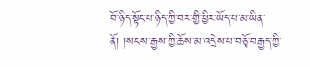བོ་ཉིད་སྟོང་པ་ཉིད་ཀྱི་བར་གྱི་ཕྱིར་ཡོད་པ་མ་ཡིན་ནོ། །སངས་རྒྱས་ཀྱི་ཆོས་མ་འདྲེས་པ་བཅྭོ་བརྒྱད་ཀྱི་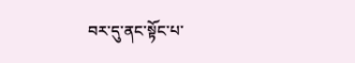བར་དུ་ནང་སྟོང་པ་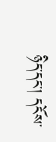ཉིད་དང་། དངོས་